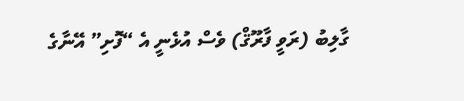ގާލިބު (ރަވީ ފާރޫޤް) ވެސް އުޅެނީ އެ “ފޮށި” އޭނާގެ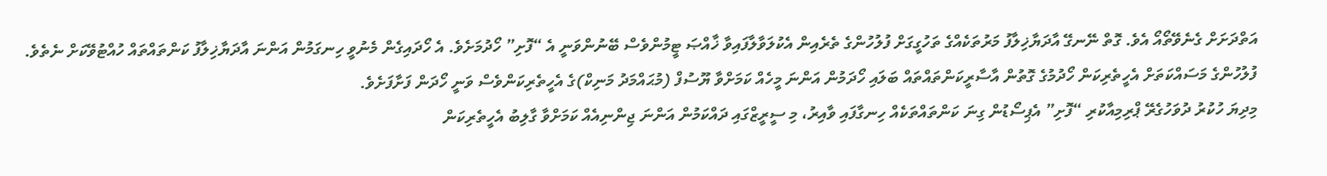އަތްދަށަށް ގެނެވޭތޯއޯ އެވެ. ގޮތް ނޭނގޭ އާދަޔާޚިލާފު މަރުތަކެއްގެ ތަހުގީގަށް ފުލުހުންގެ ތެރެއިން އެކުލަވާލާފައިވާ ޚާއްޞަ ޓީމުންވެސް ބޭނުންވަނީ އެ “ފޮށި” ހޯދުމަށެވެ. އެ ހޯދައިގެން މެނުވީ ހިނގަމުން އަންނަ އާދަޔާޚިލާފު ކަންތައްތައް ހުއްޓުވޭކަށް ނެތެވެ. ފުލުހުންގެ މަސައްކަތަށް އެހީތެރިކަން ހޯދުމުގެ ގޮތުން އާސާރީކަންތައްތައް ބަލައި ހޯދަމުން އަންނަ މީހެއް ކަމަށްވާ ޔޫސުފް (މުޙައްމަދު މަނިކް)ގެ އެހީތެރިކަންވެސް ވަނީ ހޯދަން ފަށާފަށެވެ.
މިދިޔަ ހުކުރު ދުވަހުގެރޭ ޕްރިމިއާކުރި “ފޮށި” އެޕިސޯޑުން ގިނަ ކަންތައްތަކެއް ހިނގާފައި ވާއިރު، މި ސީރީޒްގައި ދައްކަމުން އަންނަ ޖިންނިއެއް ކަމަށްވާ ގާލިބު އެހީތެރިކަން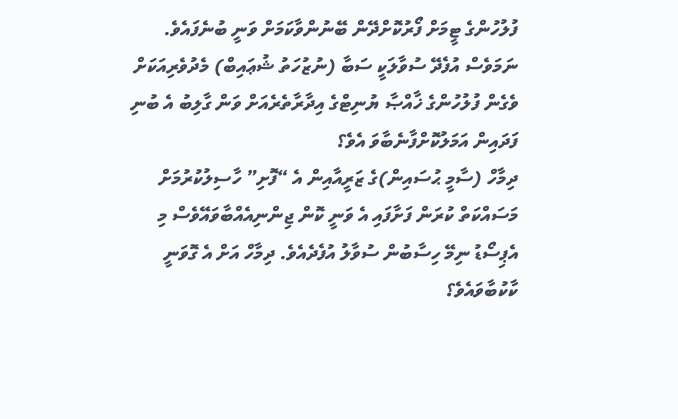ފުލުހުންގެ ޓީމަށް ފޯރުކޮށްދޭން ބޭނުންވާކަމަށް ވަނީ ބުނެފައެވެ. ނަމަވެސް އުފެދޭ ސުވާލަކީ ސަބާ (ނުޒުހަތު ޝުޢައިބް) މެދުވެރިއަކަށް ވެގެން ފުލުހުންގެ ޚާއްޞާ ޔުނިޓްގެ އިދާރާތެރެއަށް ވަން ގާލިބު އެ ބުނި ފަދައިން އަމަލުކޮށްފާނެބާވަ އެވެ؟
ދިމާހް (ސާމީ ޙުސައިން)ގެ ޒަރީއާއިން އެ “ފޮށި” ހާސިލުކުރުމަށް މަސައްކަތް ކުރަން ފަށާފައި އެ ވަނީ ކޮން ޖިންނިއެއްބާވައޭވެސް މި އެޕިސޯޑު ނިމޭ ހިސާބުން ސުވާލު އުފެދެއެވެ. ދިމާހް އަށް އެ ގޮވަނީ ކާކުބާވައެވެ؟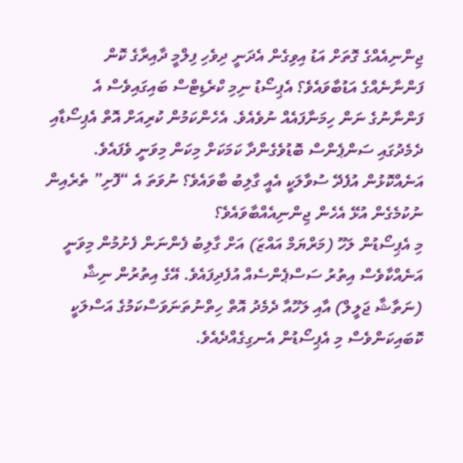ޖިންނިއެއްގެ ގޮތަށް އަޑު އިވިގެން އެދަނީ ދިވެހި ފިލްމީ ދާއިރާގެ ކޮން ފަންނާނެއްގެ އަޑުބާވައެވެ؟ އެޕިސޯޑު ނިމި ކްރެޑިޓްސް ބައިގައިވެސް އެ ފަންނާނުގެ ނަން ހިމަނާފައެއް ނުވެއެވެ. އެހެންކަމުން ކުރިއަށް އޮތް އެޕިސޯޑާއި ދެމެދުގައި ސަންޕެންސް ބޮޑުވެގެންދާ ކަމަކަށް މިކަން މިވަނީ ވެފައެވެ. އަނެއްކޮޅުން އުފެދޭ ސުވާލަކީ އެއީ ގާލިބު ބާވައެވެ؟ ނުވަތަ އެ “ފޮށި” ތެރެއިން ނުކުމެގެން އުޅޭ އެހެން ޖިންނިއެއްބާވައެވެ؟
މި އެޕިސޯޑުން ލަހޫ (މަރްޔަމް އައްޒަ) އަށް ގާލިބު ފެންނަން ފެށުމުން މިވަނީ އަނެއްކާވެސް އިތުރު ސަސްޕެންސެއް އުފެދިފައެވެ. އޭގެ އިތުރުން ނިޝާ (ނަތާޝާ ޖަލީލް) އާއި ލަހޫއާ ދެމެދު އޮތް ހިތްނުތަނަވަސްކަމުގެ އަސްލަކީ ކޮބައިކަންވެސް މި އެޕިސޯޑުން އެނގިގެއްދެއެވެ.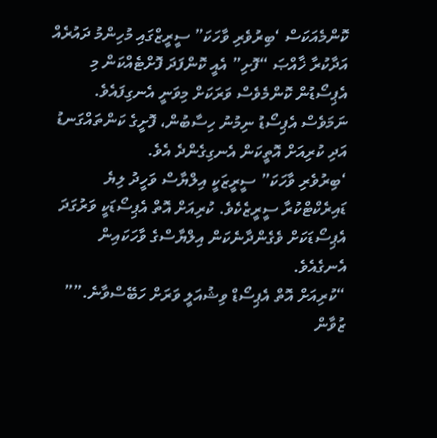ކޮންމެއަކަސް ‘ބިރުވެރި ވާހަކަ” ސީރީޒްގައި މުހިންމު ދައުރެއް އަދާކުރާ ޚާއްޞަ “ފޮށި” އެއީ ކޮންފަދަ ފޮށްޓެއްކަން މި އެޕިސޯޑުން ކޮންމެވެސް ވަރަކަށް މިވަނީ އެނގިފައެވެ. ނަމަވެސް އެޕިސޯޑު ނިމުނު ހިސާބުން، ފޮށީގެ ކަންތައްގަނޑު އަދި ކުރިއަށް އޮތީކަން އެނގިގެންދެ އެވެ.
‘ބިރުވެރި ވާހަކަ” ސީރީޒަކީ އިލްޔާސް ވަހީދު ލިޔެ ޑައިރެކްޓްކުރާ ސީރީޒެކެވެ. ކުރިއަށް އޮތް އެޕިސޯޑަކީ ވަރުގަދަ އެޕިސޯޑަކަށް ވެގެންދާނެކަން އިލްޔާސްގެ ވާހަކައިން އެނގެއެވެ.
“ކުރިއަށް އޮތް އެޕިސޯޑް ވިޝުއަލީ ވަރަށް ހަބޭސްވާނެ.”” ޒުވާން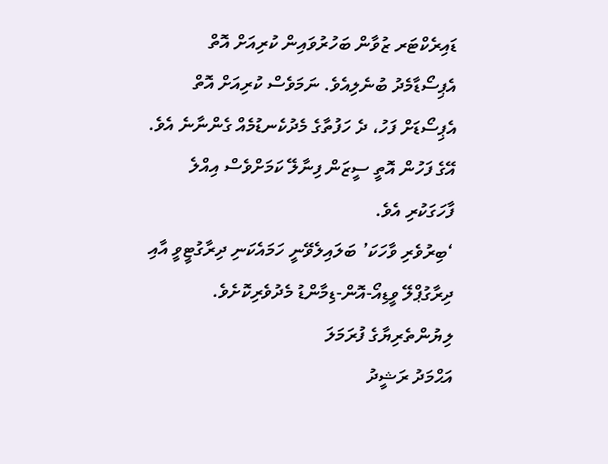ޑައިރެކްޓަރ ޒުވާން ބަހުރުވައިން ކުރިއަށް އޮތް އެޕިސޯޑާމެދު ބުނެލިއެވެ. ނަމަވެސް ކުރިއަށް އޮތް އެޕިސޯޑަށް ފަހު، ދެ ހަފުތާގެ މެދުކެނޑުމެއް ގެންނާނެ އެވެ. އޭގެ ފަހުން އޮތީ ސީޒަން ފިނާލޭ ކަމަށްވެސް އިއްލެ ފާހަގަކުރި އެވެ.
‘ބިރުވެރި ވާހަކަ’ ބަލައިލެވޭނީ ހަމައެކަނި ދިރާގުޓީވީ އާއި ދިރާގުޕްލޭ ވީޑިއޯ-އޮން-ޑިމާންޑު މެދުވެރިކޮށެވެ.
ލިޔުންތެރިޔާގެ ފުރަމަލަ
އަޙްމަދު ރަޝީދު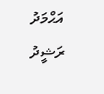އަޙްމަދު ރަޝީދު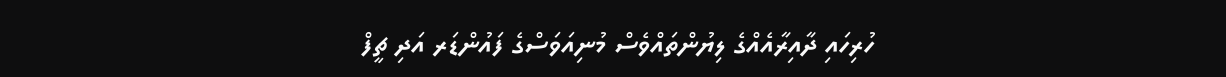ހުރިހައި ދާއިރާއެއްގެ ލިޔުންތައްވެސް މުނިއަވަސްގެ ފައުންޑަރ އަދި ޗީފް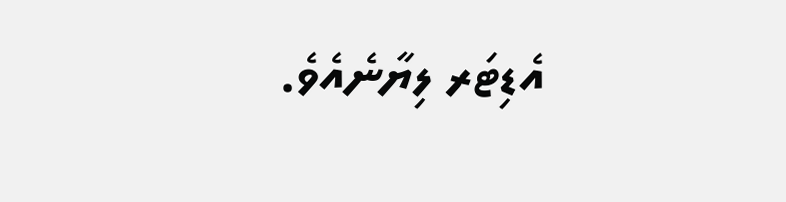އެޑިޓަރ ލިޔާނެއެވެ.